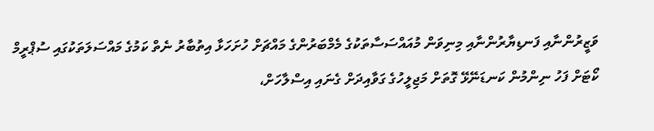ވަޒީރުންނާއި ފަނޑިޔާރުންނާއި މިނިވަން މުއައްސަސާތަކުގެ މެމްބަރުންގެ މައްޗަށް ހުށަހަޅާ އިތުބާރު ނެތް ކަމުގެ މައްސަލަތަކުގައި ސުޕްރީމް ކޯޓަށް ފަހު ނިންމުން ކަނޑަނޭޅޭ ގޮތަށް މަޖިލީހުގެ ގަވާއިދަށް ގެނައި އިސްލާހަށް،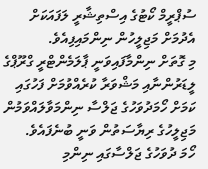ސުޕްރީމް ކޯޓުގެ އިސްތިޝާރީ ލަފައަކަށް އެދުމަށް މަޖިލީހުން ނިންމައިފިއެވެ.
މި ގޮތަށް ނިންމާފައިވަނީ ޕާލަމެންޓްރީ ގްރޫޕްގެ ލީޑަރުންނާއި މަޝްވަރާ ކުރެއްވުމަށް ފަހުގައި ކަމަށް ހޯމަދުވަހުގެ ޖަލްސާ ނިންމަވާލައްވަމުން މަޖިލީހުގެ ރިޔާސަތުން ވަނީ ބުނެފައެވެ.
ހޯމަ ދުވަހުގެ ޖަލްސާގައި ނިންމި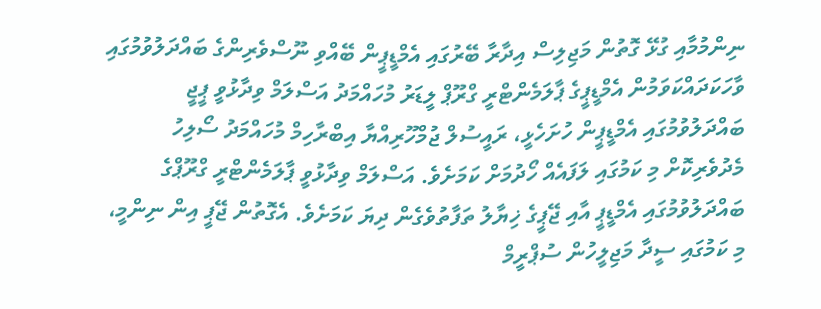ނިންމުމާއި ގުޅޭ ގޮތުން މަޖިލިސް އިދާރާ ބޭރުގައި އެމްޑީޕީން ބޭއްވި ނޫސްވެރިންގެ ބައްދަލުވުމުގައި ވާހަކަދައްކަވަމުން އެމްޑީޕީގެ ޕާލަމެންޓްރީ ގްރޫޕް ލީޑަރު މުހައްމަދު އަސްލަމް ވިދާޅުވީ ޕީޖީ ބައްދަލުވުމުގައި އެމްޑީޕީން ހުށަހެޅީ، ރައީސުލް ޖުމްހޫރިއްޔާ އިބްރާހިމް މުހައްމަދު ސޯލިހު މެދުވެރިކޮށް މި ކަމުގައި ލަފައެއް ހޯދުމަށް ކަމަށެވެ. އަސްލަމް ވިދާޅުވީ ޕާލަމެންޓްރީ ގްރޫޕްގެ ބައްދަލުވުމުގައި އެމްޑީޕީ އާއި ޖޭޕީގެ ޚިޔާލު ތަފާތުވެގެން ދިޔަ ކަމަށެވެ. އެގޮތުން ޖޭޕީ އިން ނިންމީ، މި ކަމުގައި ސީދާ މަޖިލީހުން ސުޕްރީމް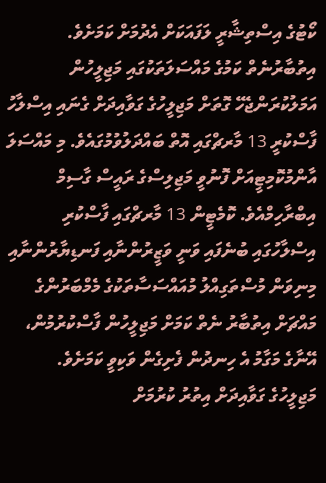ކޯޓުގެ އިސްތިޝާރީ ލަފައަކަށް އެދުމަށް ކަމަށެވެ.
އިތުބާރުނެތް ކަމުގެ މައްސަލަތަކުގައި މަޖިލީހުން އަމަލުކުރަންޖެހޭ ގޮތަށް މަޖިލީހުގެ ގަވާއިދަށް ގެނައި އިސްލާހު ފާސްކުރީ 13 މާރޗްގައި އޮތް ބައްދަލުވުމުގައެވެ. މި މައްސަލަ އާންމުކޮމިޓީއަށް ފޮނުވީ މަޖިލިސްގެ ރައީސް ގާސިމް އިބްރާހިމްއެވެ. ކޮމެޓީން 13 މާރޗްގައި ފާސްކުރި އިސްލާހުގައި ބުނެފައި ވަނީ ވަޒީރުންނާއި ފަނޑިޔާރުންނާއި މިނިވަން މުސްތަގިއްލު މުއައްސަސާތަކުގެ މެމްބަރުންގެ މައްޗަށް އިތުބާރު ނެތް ކަމަށް މަޖިލީހުން ފާސްކުރުމުން، އޭނާގެ މަގާމު އެ ހިނދުން ފެށިގެން ވަކިވީ ކަމަށެވެ.
މަޖިލީހުގެ ގަވާއިދަށް އިތުރު ކުރުމަށް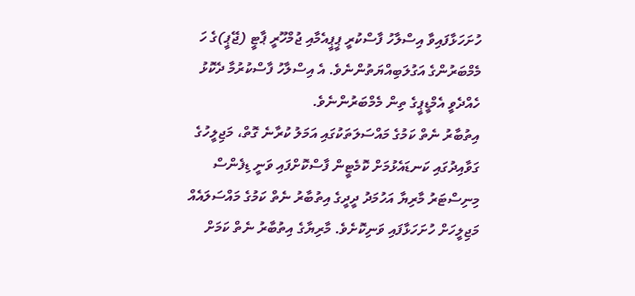ހުށަހަޅާފައިވާ އިސްލާހު ފާސްކުރީ ޕީޕީއެމާއި ޖުމްހޫރީ ޕާޓީ (ޖޭޕީ)ގެ ހަ މެމްބަރުންގެ އަގުލަބިއްޔަތުންނެވެ. އެ އިސްލާހު ފާސްކުރުމާ ދެކޮޅު ހެއްދެވީ އެމްޑީޕީގެ ތިން މެމްބަރުންނެވެ.
އިތުބާރު ނެތް ކަމުގެ މައްސަލަތަކުގައި އަމަލު ކުރާނެ ގޮތް، މަޖިލީހުގެ ގަވާއިދުގައި ކަނޑައެޅުމަށް ކޮމެޓީން ފާސްކޮށްފައި ވަނީ ޑިފެންސް މިނިސްޓަރު މާރިޔާ އަހުމަދު ދީދީގެ އިތުބާރު ނެތް ކަމުގެ މައްސަލައެއް މަޖިލީހަށް ހުށަހަޅާފައި ވަނިކޮށެވެ. މާރިޔާގެ އިތުބާރު ނެތް ކަމަށް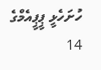ހުށަހެޅީ ޕީޕީއެމްގެ 14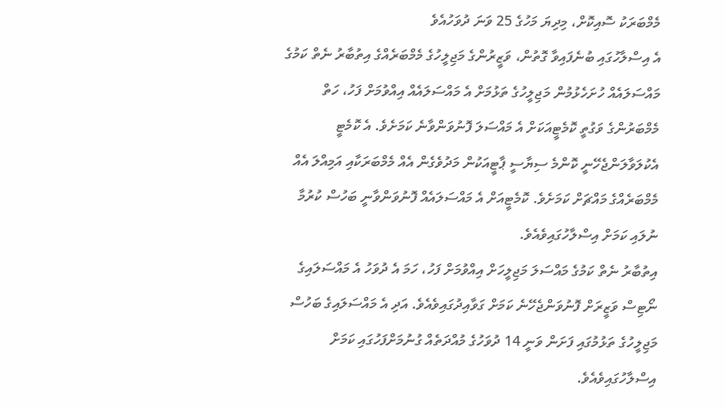މެމްބަރަކު ސޮއިކޮށް، މިދިޔަ މަހުގެ 25 ވަނަ ދުވަހުއެވެ
އެ އިސްލާހުގައި ބުނެފައިވާ ގޮތުން، ވަޒީރުންގެ މަޖިލީހުގެ މެމްބަރެއްގެ އިތުބާރު ނެތް ކަމުގެ މައްސަލައެއް ހުށަހެޅުމުން މަޖިލީހުގެ ތަޅުމަށް އެ މައްސަލައެއް އިއްވުމަށް ފަހު، ހަތް މެމްބަރުންގެ ވަގުތީ ކޮމެޓީއަކަށް އެ މައްސަލަ ފޮނުވަންވާނެ ކަމަށެވެ. އެ ކޮމެޓީ އެކުލަވާލަންޖެހޭނީ ކޮންމެ ސިޔާސީ ޕާޓީއަކުން މަދުވެގެން އެއް މެމްބަރަކާއި އަމިއްލަ އެއް މެމްބަރެއްގެ މައްޗަށް ކަމަށެވެ. ކޮމެޓީއަށް އެ މައްސަލައެއް ފޮނުވަންވާނީ ބަހުސް ކުރުމާ ނުލައި ކަމަށް އިސްލާހުގައިވެއެވެ.
އިތުބާރު ނެތް ކަމުގެ މައްސަލަ މަޖިލީހަށް އިއްވުމަށް ފަހު، ހަމަ އެ ދުވަހު އެ މައްސަލައިގެ ނޯޓިސް ވަޒީރަށް ފޮނުވަންޖެހޭނެ ކަމަށް ގަވާއިދުގައިވެއެވެ. އަދި އެ މައްސަލައިގެ ބަހުސް މަޖިލީހުގެ ތަޅުމުގައި ފަށަން ވަނީ 14 ދުވަހުގެ މުއްދަތެއް ގުނުމަށްފަހުގައި ކަމަށް އިސްލާހުގައިވެއެވެ.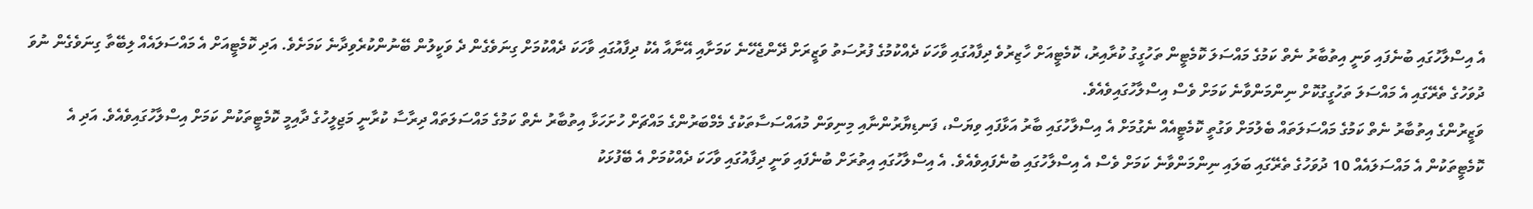އެ އިސްލާހުގައި ބުނެފައި ވަނީ އިތުބާރު ނެތް ކަމުގެ މައްސަލަ ކޮމެޓީން ތަހުގީގު ކުރާއިރު، ކޮމެޓީއަށް ހާޒިރުވެ ދިފާއުގައި ވާހަކަ ދެއްކުމުގެ ފުރުސަތު ވަޒީރަށް ދޭންޖެހޭނެ ކަމަށާއި އޭނާއާ އެކު ދިފާއުގައި ވާހަކަ ދެއްކުމަށް ގިނަވެގެން ދެ ވަކީލުން ބޭނުންކުރެވިދާނެ ކަމަށެވެ. އަދި ކޮމެޓީއަށް އެ މައްސަލައެއް ލިބޭތާ ގިނަވެގެން ނުވަ ދުވަހުގެ ތެރޭގައި އެ މައްސަލަ ތަހުގީގުކޮށް ނިންމަންވާނެ ކަމަށް ވެސް އިސްލާހުގައިވެއެވެ.
ވަޒީރުންގެ އިތުބާރު ނެތް ކަމުގެ މައްސަލަތައް ބެލުމަށް ވަގުތީ ކޮމެޓީއެއް ނެގުމަށް އެ އިސްލާހުގައި ބާރު އަޅާފައި ވިޔަސް، ފަނޑިޔާރުންނާއި މިނިވަން މުއައްސަސާތަކުގެ މެމްބަރުންގެ މައްޗަށް ހުށަހަޅާ އިތުބާރު ނެތް ކަމުގެ މައްސަލަތައް ދިރާސާ ކުރާނީ މަޖިލީހުގެ ދާއިމީ ކޮމެޓީތަކުން ކަމަށް އިސްލާހުގައިވެއެވެ. އަދި އެ ކޮމެޓީތަކުން އެ މައްސަލައެއް 10 ދުވަހުގެ ތެރޭގައި ބަލައި ނިންމަންވާނެ ކަމަށް ވެސް އެ އިސްލާހުގައި ބުނެފައިވެއެވެ. އެ އިސްލާހުގައި އިތުރަށް ބުނެފައި ވަނީ ދިފާއުގައި ވާހަކަ ދެއްކުމަށް އެ ބޭފުޅަކު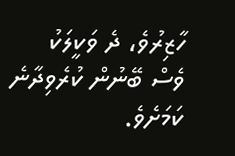ހާޒިރުވެ، ދެ ވަކީލަކު ވެސް ބޭނުން ކުރެވިދާނެ ކަމަށެވެ.